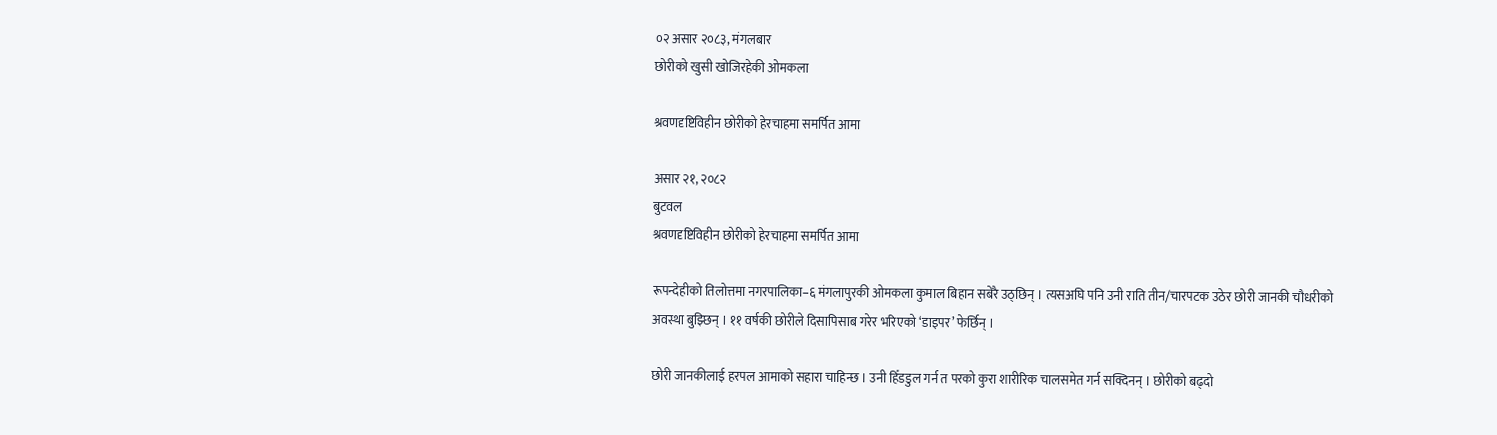०२ असार २०८३, मंगलबार
छोरीको खुसी खोजिरहेकी ओमकला

श्रवणदृष्टिविहीन छोरीको हेरचाहमा समर्पित आमा

असार २१, २०८२
बुटवल
श्रवणदृष्टिविहीन छोरीको हेरचाहमा समर्पित आमा

रूपन्देहीको तिलोत्तमा नगरपालिका–६ मंगलापुरकी ओमकला कुमाल बिहान सबेरै उठ्छिन् । त्यसअघि पनि उनी राति तीन/चारपटक उठेर छोरी जानकी चौधरीको अवस्था बुझ्छिन् । ११ वर्षकी छोरीले दिसापिसाब गरेर भरिएको ‘डाइपर’ फेर्छिन् ।

छोरी जानकीलाई हरपल आमाको सहारा चाहिन्छ । उनी हिँडडुल गर्न त परको कुरा शारीरिक चालसमेत गर्न सक्दिनन् । छोरीको बढ्दो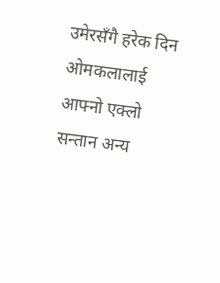उमेरसँगै हरेक दिन ओमकलालाई आफ्नो एक्लो सन्तान अन्य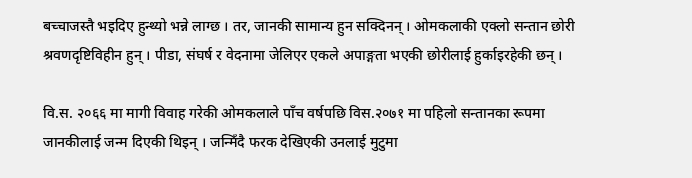बच्चाजस्तै भइदिए हुन्थ्यो भन्ने लाग्छ । तर, जानकी सामान्य हुन सक्दिनन् । ओमकलाकी एक्लो सन्तान छोरी श्रवणदृष्टिविहीन हुन् । पीडा, संघर्ष र वेदनामा जेलिएर एकले अपाङ्गता भएकी छोरीलाई हुर्काइरहेकी छन् ।

वि.स. २०६६ मा मागी विवाह गरेकी ओमकलाले पाँच वर्षपछि विस.२०७१ मा पहिलो सन्तानका रूपमा जानकीलाई जन्म दिएकी थिइन् । जन्मिँदै फरक देखिएकी उनलाई मुटुमा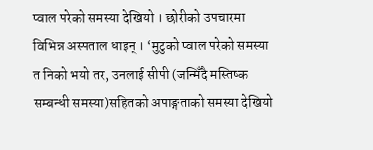प्वाल परेको समस्या देखियो । छोरीको उपचारमा विभिन्न अस्पताल धाइन् । ‘मुटुको प्वाल परेको समस्या त निको भयो तर, उनलाई सीपी (जन्मिँदै मस्तिष्क सम्बन्धी समस्या)सहितको अपाङ्गताको समस्या देखियो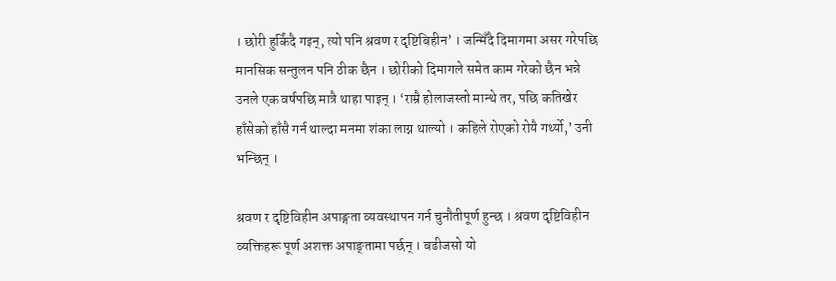। छोरी हुर्किंदै गइन्, त्यो पनि श्रवण र दृष्टिबिहीन’ । जन्मिँदै दिमागमा असर गरेपछि मानसिक सन्तुलन पनि ठीक छैन । छोरीको दिमागले समेत काम गरेको छैन भन्ने उनले एक वर्षपछि मात्रै थाहा पाइन् । ‘राम्रै होलाजस्तो मान्थे तर, पछि कतिखेर हाँसेको हाँसै गर्न थाल्दा मनमा शंका लाग्न थाल्यो । कहिले रोएको रोयै गर्थ्यो,’ उनी भन्छिन् ।

श्रवण र दृष्टिविहीन अपाङ्गता व्यवस्थापन गर्न चुनौतीपूर्ण हुन्छ । श्रवण दृष्टिविहीन व्यक्तिहरू पूर्ण अशक्त अपाङ्तामा पर्छन् । बढीजसो यो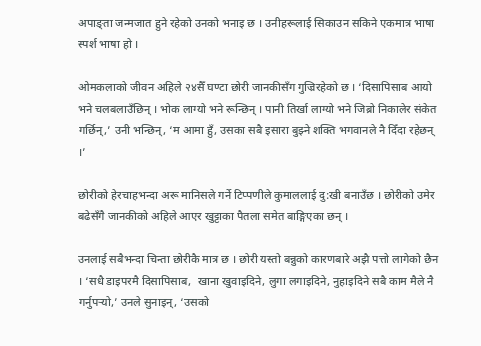अपाङ्ता जन्मजात हुने रहेको उनको भनाइ छ । उनीहरूलाई सिकाउन सकिने एकमात्र भाषा स्पर्श भाषा हो ।

ओमकलाको जीवन अहिले २४सैँ घण्टा छोरी जानकीसँग गुज्रिरहेको छ । ‘दिसापिसाब आयो भने चलबलाउँछिन् । भोक लाग्यो भने रून्छिन् । पानी तिर्खा लाग्यो भने जिब्रो निकालेर संकेत गर्छिन्,’ उनी भन्छिन्, ‘म आमा हुँ, उसका सबै इसारा बुझ्ने शक्ति भगवानले नै दिँदा रहेछन् ।’

छोरीको हेरचाहभन्दा अरू मानिसले गर्ने टिप्पणीले कुमाललाई दु:खी बनाउँछ । छोरीको उमेर बढेसँगै जानकीको अहिले आएर खुट्टाका पैतला समेत बाङ्गिएका छन् ।

उनलाई सबैभन्दा चिन्ता छोरीकै मात्र छ । छोरी यस्तो बन्नुको कारणबारे अझै पत्तो लागेको छैन । ‘सधै डाइपरमै दिसापिसाब,  खाना खुवाइदिने, लुगा लगाइदिने, नुहाइदिने सबै काम मैले नै गर्नुपर्‍यो,’ उनले सुनाइन्, ‘उसको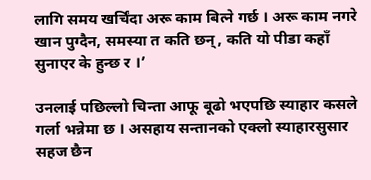लागि समय खर्चिंदा अरू काम बित्ने गर्छ । अरू काम नगरे खान पुग्दैन, समस्या त कति छन्, कति यो पीडा कहाँ सुनाएर के हुन्छ र ।’

उनलाई पछिल्लो चिन्ता आफू बूढो भएपछि स्याहार कसले गर्ला भन्नेमा छ । असहाय सन्तानको एक्लो स्याहारसुसार सहज छैन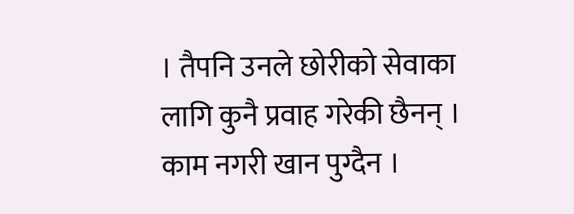। तैपनि उनले छोरीको सेवाका लागि कुनै प्रवाह गरेकी छैनन् । काम नगरी खान पुग्दैन ।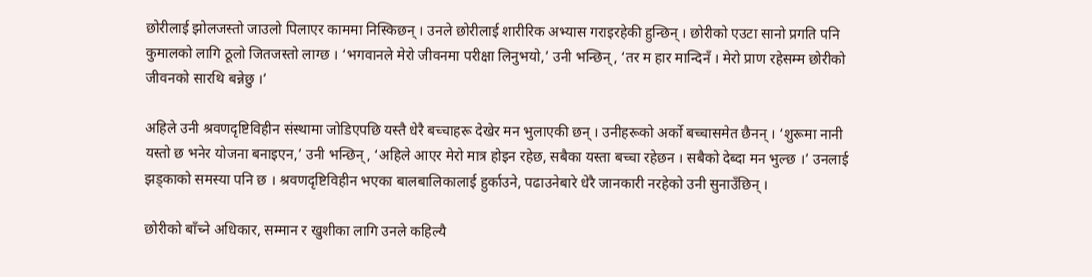छोरीलाई झोलजस्तो जाउलो पिलाएर काममा निस्किछन् । उनले छोरीलाई शारीरिक अभ्यास गराइरहेकी हुन्छिन् । छोरीको एउटा सानो प्रगति पनि कुमालको लागि ठूलो जितजस्तो लाग्छ । ‘भगवानले मेरो जीवनमा परीक्षा लिनुभयो,’ उनी भन्छिन्, ‘तर म हार मान्दिनँ । मेरो प्राण रहेसम्म छोरीको जीवनको सारथि बन्नेछु ।’

अहिले उनी श्रवणदृष्टिविहीन संस्थामा जोडिएपछि यस्तै धेरै बच्चाहरू देखेर मन भुलाएकी छन् । उनीहरूको अर्को बच्चासमेत छैनन् । ‘शुरूमा नानी यस्तो छ भनेर योजना बनाइएन,’ उनी भन्छिन्, ‘अहिले आएर मेरो मात्र होइन रहेछ, सबैका यस्ता बच्चा रहेछन । सबैको देब्दा मन भुल्छ ।’ उनलाई झड्काको समस्या पनि छ । श्रवणदृष्टिविहीन भएका बालबालिकालाई हुर्काउने, पढाउनेबारे धेरै जानकारी नरहेको उनी सुनाउँछिन् ।

छोरीको बाँच्ने अधिकार, सम्मान र खुशीका लागि उनले कहिल्यै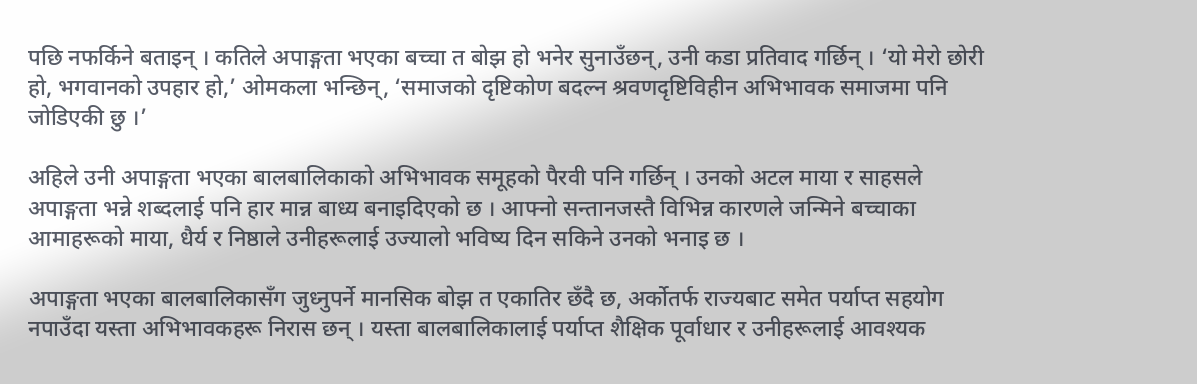पछि नफर्किने बताइन् । कतिले अपाङ्गता भएका बच्चा त बोझ हो भनेर सुनाउँछन्, उनी कडा प्रतिवाद गर्छिन् । ‘यो मेरो छोरी हो, भगवानको उपहार हो,’ ओमकला भन्छिन्, ‘समाजको दृष्टिकोण बदल्न श्रवणदृष्टिविहीन अभिभावक समाजमा पनि जोडिएकी छु ।’

अहिले उनी अपाङ्गता भएका बालबालिकाको अभिभावक समूहको पैरवी पनि गर्छिन् । उनको अटल माया र साहसले अपाङ्गता भन्ने शब्दलाई पनि हार मान्न बाध्य बनाइदिएको छ । आफ्नो सन्तानजस्तै विभिन्न कारणले जन्मिने बच्चाका आमाहरूको माया, धैर्य र निष्ठाले उनीहरूलाई उज्यालो भविष्य दिन सकिने उनको भनाइ छ ।

अपाङ्गता भएका बालबालिकासँग जुध्नुपर्ने मानसिक बोझ त एकातिर छँदै छ, अर्कोतर्फ राज्यबाट समेत पर्याप्त सहयोग नपाउँदा यस्ता अभिभावकहरू निरास छन् । यस्ता बालबालिकालाई पर्याप्त शैक्षिक पूर्वाधार र उनीहरूलाई आवश्यक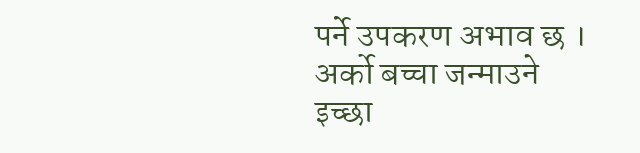पर्ने उपकरण अभाव छ । अर्को बच्चा जन्माउने इच्छा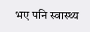भए पनि स्वास्थ्य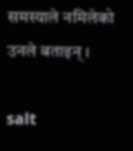समस्याले नमिलेको उनले बताइन् ।

salt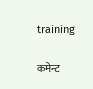training

कमेन्ट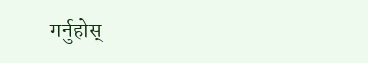गर्नुहोस्